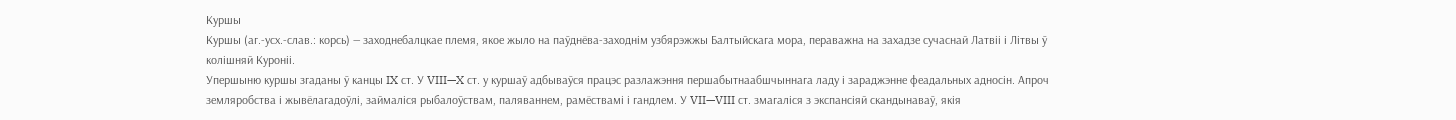Куршы
Куршы (аг.-усх.-слав.: корсь) — заходнебалцкае племя, якое жыло на паўднёва-заходнім узбярэжжы Балтыйскага мора, пераважна на захадзе сучаснай Латвіі і Літвы ў колішняй Куроніі.
Упершыню куршы згаданы ў канцы IX ст. У VIII—X ст. у куршаў адбываўся працэс разлажэння першабытнаабшчыннага ладу і зараджэнне феадальных адносін. Апроч земляробства і жывёлагадоўлі, займаліся рыбалоўствам, паляваннем, рамёствамі і гандлем. У VII—VIII ст. змагаліся з экспансіяй скандынаваў, якія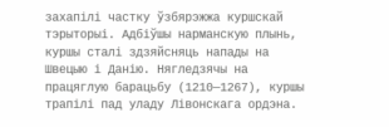захапілі частку ўзбярэжжа куршскай тэрыторыі. Адбіўшы нарманскую плынь, куршы сталі здзяйсняць напады на Швецыю і Данію. Нягледзячы на працяглую барацьбу (1210—1267), куршы трапілі пад уладу Лівонскага ордэна.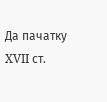Да пачатку XVII ст.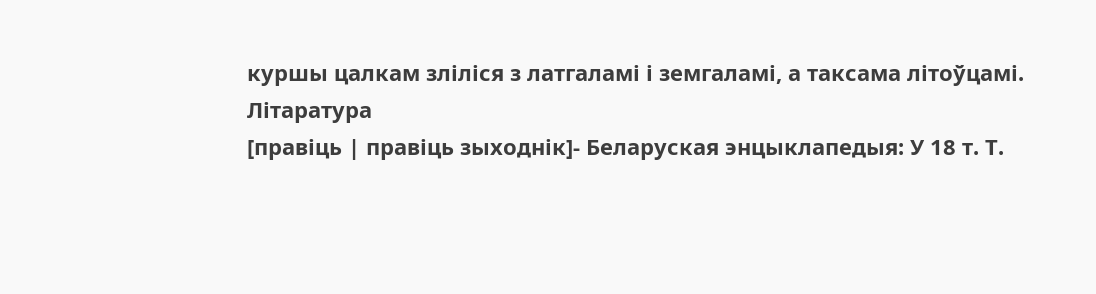куршы цалкам зліліся з латгаламі і земгаламі, а таксама літоўцамі.
Літаратура
[правіць | правіць зыходнік]- Беларуская энцыклапедыя: У 18 т. Т.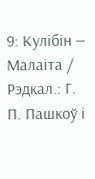9: Кулібін — Малаіта / Рэдкал.: Г. П. Пашкоў і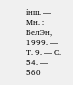інш. — Мн. : БелЭн, 1999. — Т. 9. — С. 54. — 560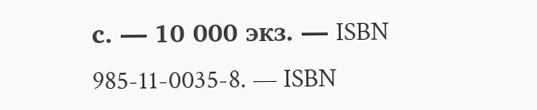с. — 10 000 экз. — ISBN 985-11-0035-8. — ISBN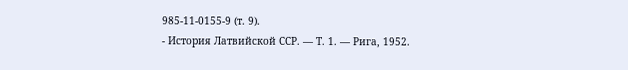985-11-0155-9 (т. 9).
- История Латвийской ССР. — Т. 1. — Рига, 1952.